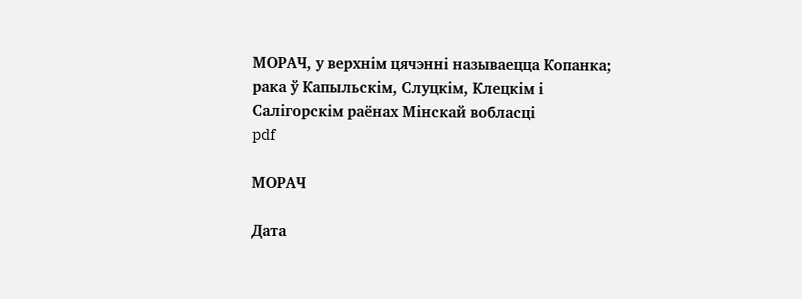МОРАЧ, у верхнім цячэнні называецца Копанка; рака ў Капыльскім, Слуцкім, Клецкім і Салігорскім раёнах Мінскай вобласці
pdf

МОРАЧ

Дата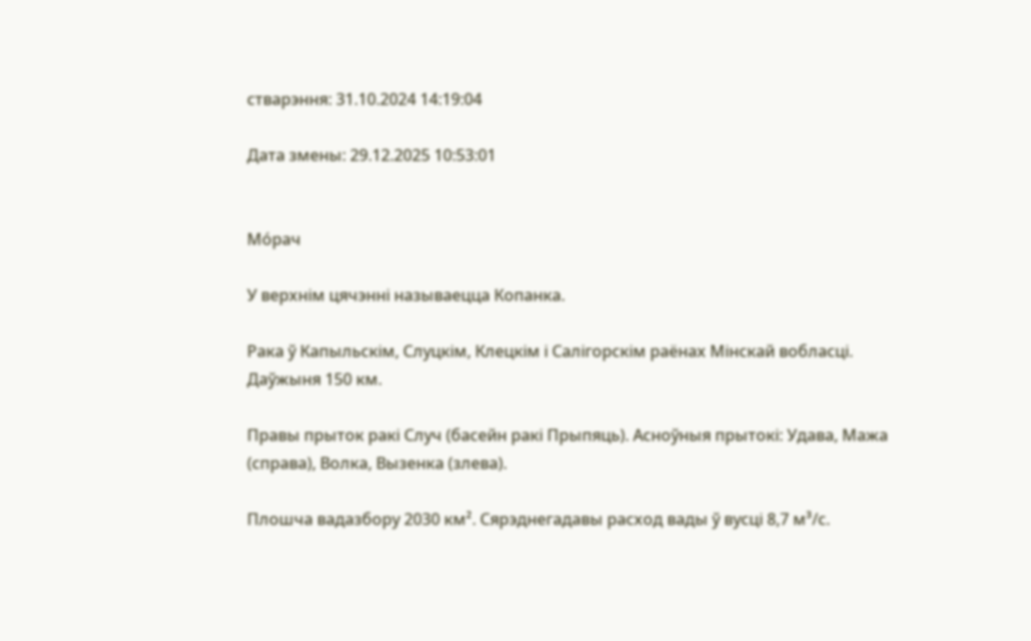стварэння: 31.10.2024 14:19:04

Дата змены: 29.12.2025 10:53:01


Мо́рач

У верхнім цячэнні называецца Копанка.

Рака ў Капыльскім, Слуцкім, Клецкім і Салігорскім раёнах Мінскай вобласці. Даўжыня 150 км.

Правы прыток ракі Случ (басейн ракі Прыпяць). Асноўныя прытокі: Удава, Мажа (справа), Волка, Вызенка (злева).

Плошча вадазбору 2030 км². Сярэднегадавы расход вады ў вусці 8,7 м³/с.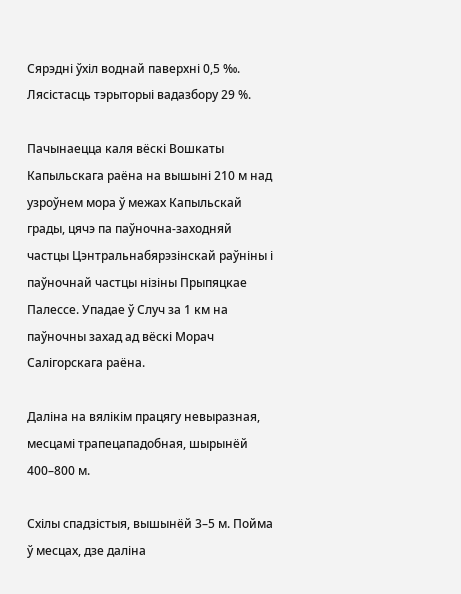Сярэдні ўхіл воднай паверхні 0,5 ‰. Лясістасць тэрыторыі вадазбору 29 %.

Пачынаецца каля вёскі Вошкаты Капыльскага раёна на вышыні 210 м над узроўнем мора ў межах Капыльскай грады, цячэ па паўночна-заходняй частцы Цэнтральнабярэзінскай раўніны і паўночнай частцы нізіны Прыпяцкае Палессе. Упадае ў Случ за 1 км на паўночны захад ад вёскі Морач Салігорскага раёна.

Даліна на вялікім працягу невыразная, месцамі трапецападобная, шырынёй 400–800 м.

Схілы спадзістыя, вышынёй 3–5 м. Пойма ў месцах, дзе даліна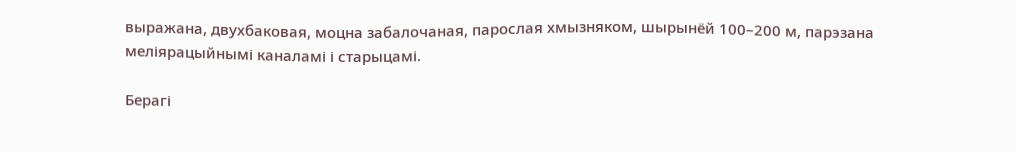выражана, двухбаковая, моцна забалочаная, парослая хмызняком, шырынёй 100–200 м, парэзана меліярацыйнымі каналамі і старыцамі.

Берагі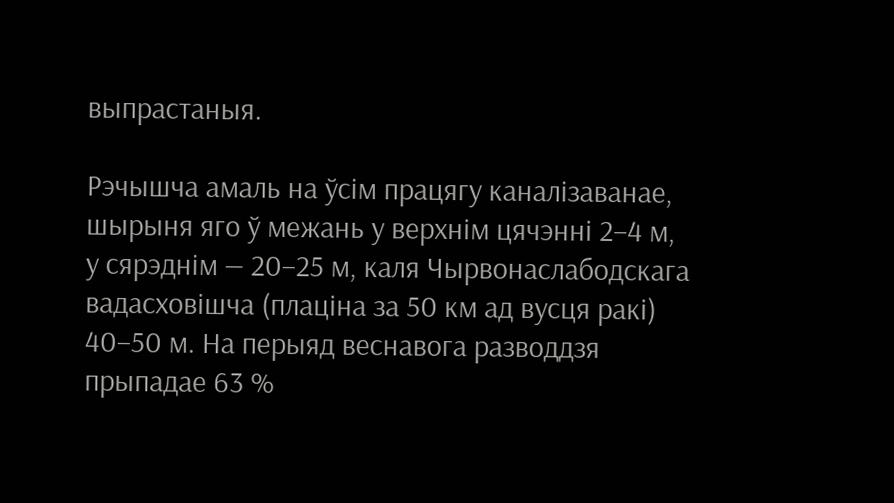выпрастаныя.

Рэчышча амаль на ўсім працягу каналізаванае, шырыня яго ў межань у верхнім цячэнні 2–4 м, у сярэднім — 20–25 м, каля Чырвонаслабодскага вадасховішча (плаціна за 50 км ад вусця ракі) 40–50 м. На перыяд веснавога разводдзя прыпадае 63 %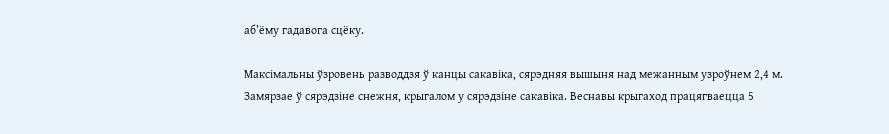аб’ёму гадавога сцёку.

Максімальны ўзровень разводдзя ў канцы сакавіка, сярэдняя вышыня над межанным узроўнем 2,4 м. Замярзае ў сярэдзіне снежня, крыгалом у сярэдзіне сакавіка. Веснавы крыгаход працягваецца 5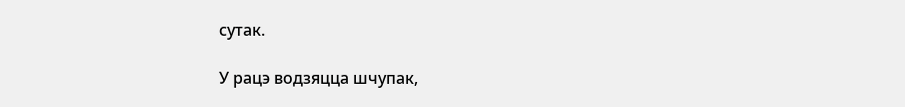сутак.

У рацэ водзяцца шчупак,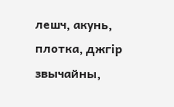лешч, акунь, плотка, джгір звычайны,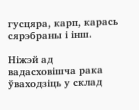гусцяра, карп, карась сярэбраны і інш.

Ніжэй ад вадасховішча рака ўваходзіць у склад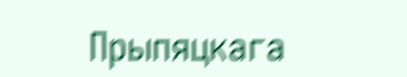Прыпяцкага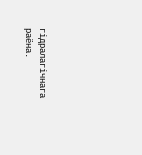гідралагічнага раёна.